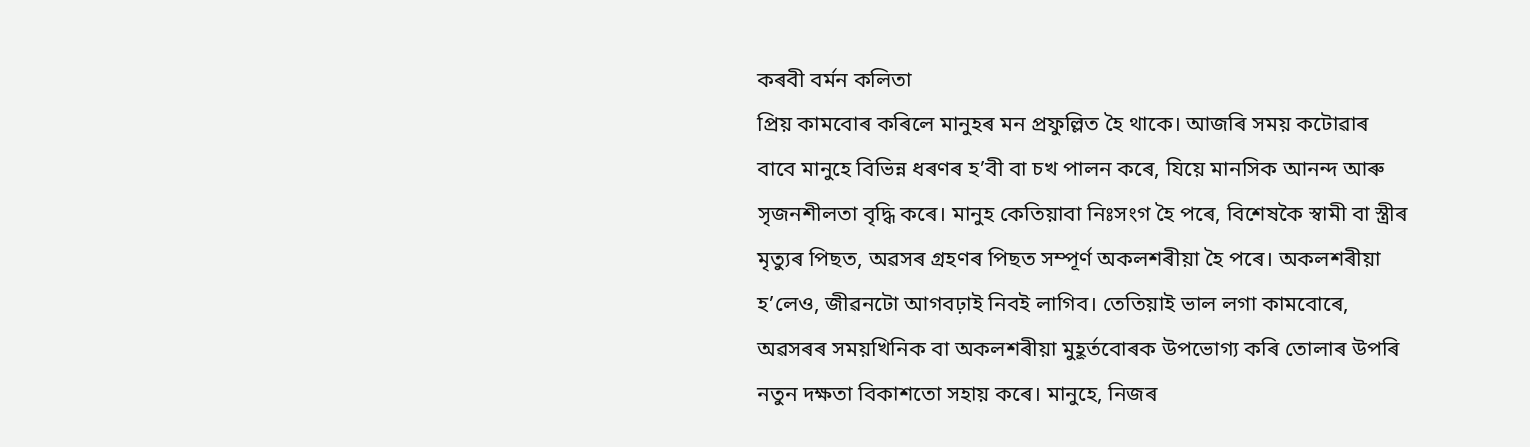কৰবী বৰ্মন কলিতা
প্ৰিয় কামবোৰ কৰিলে মানুহৰ মন প্রফুল্লিত হৈ থাকে। আজৰি সময় কটোৱাৰ বাবে মানুহে বিভিন্ন ধৰণৰ হ’বী বা চখ পালন কৰে, যিয়ে মানসিক আনন্দ আৰু সৃজনশীলতা বৃদ্ধি কৰে। মানুহ কেতিয়াবা নিঃসংগ হৈ পৰে, বিশেষকৈ স্বামী বা স্ত্ৰীৰ মৃত্যুৰ পিছত, অৱসৰ গ্ৰহণৰ পিছত সম্পূৰ্ণ অকলশৰীয়া হৈ পৰে। অকলশৰীয়া হ’লেও, জীৱনটো আগবঢ়াই নিবই লাগিব। তেতিয়াই ভাল লগা কামবোৰে, অৱসৰৰ সময়খিনিক বা অকলশৰীয়া মুহূৰ্তবোৰক উপভোগ্য কৰি তোলাৰ উপৰি নতুন দক্ষতা বিকাশতো সহায় কৰে। মানুহে, নিজৰ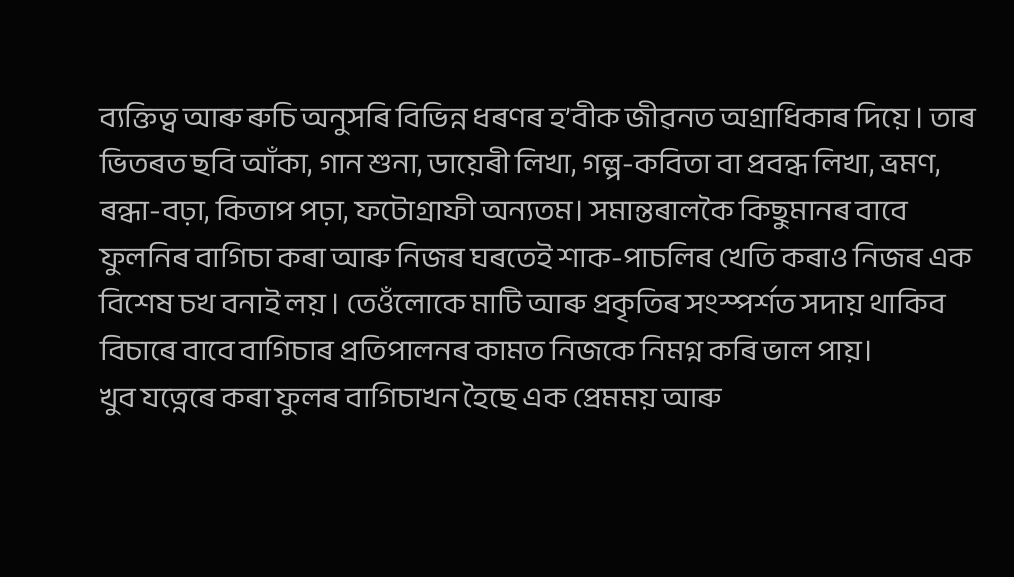ব্যক্তিত্ব আৰু ৰুচি অনুসৰি বিভিন্ন ধৰণৰ হ’বীক জীৱনত অগ্ৰাধিকাৰ দিয়ে । তাৰ ভিতৰত ছবি আঁকা, গান শুনা, ডায়েৰী লিখা, গল্প-কবিতা বা প্ৰবন্ধ লিখা, ভ্রমণ, ৰন্ধা-বঢ়া, কিতাপ পঢ়া, ফটোগ্রাফী অন্যতম। সমান্তৰালকৈ কিছুমানৰ বাবে ফুলনিৰ বাগিচা কৰা আৰু নিজৰ ঘৰতেই শাক-পাচলিৰ খেতি কৰাও নিজৰ এক বিশেষ চখ বনাই লয় । তেওঁলোকে মাটি আৰু প্ৰকৃতিৰ সংস্পৰ্শত সদায় থাকিব বিচাৰে বাবে বাগিচাৰ প্ৰতিপালনৰ কামত নিজকে নিমগ্ন কৰি ভাল পায়।
খুব যত্নেৰে কৰা ফুলৰ বাগিচাখন হৈছে এক প্রেমময় আৰু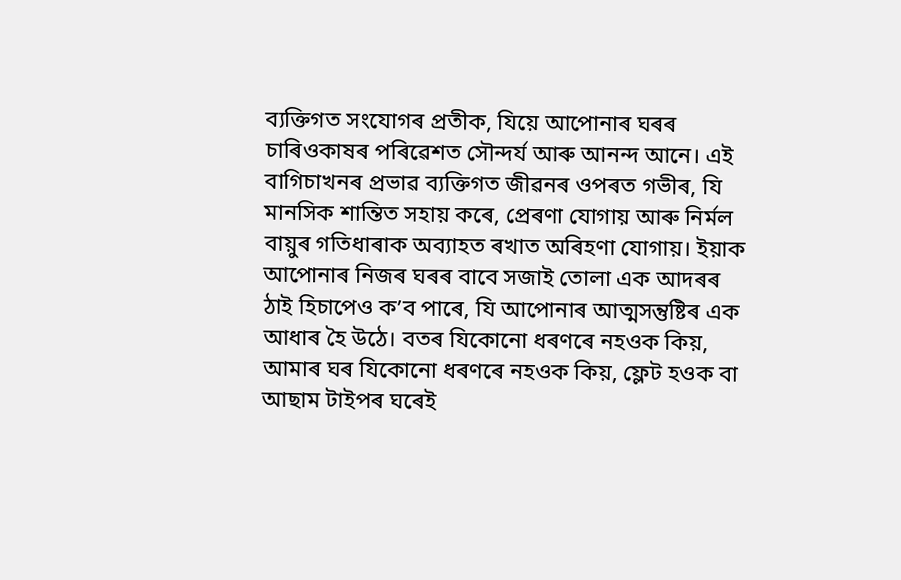ব্যক্তিগত সংযোগৰ প্ৰতীক, যিয়ে আপোনাৰ ঘৰৰ চাৰিওকাষৰ পৰিৱেশত সৌন্দৰ্য আৰু আনন্দ আনে। এই বাগিচাখনৰ প্ৰভাৱ ব্যক্তিগত জীৱনৰ ওপৰত গভীৰ, যি মানসিক শান্তিত সহায় কৰে, প্ৰেৰণা যোগায় আৰু নিৰ্মল বায়ুৰ গতিধাৰাক অব্যাহত ৰখাত অৰিহণা যোগায়। ইয়াক আপোনাৰ নিজৰ ঘৰৰ বাবে সজাই তোলা এক আদৰৰ ঠাই হিচাপেও ক’ব পাৰে, যি আপোনাৰ আত্মসন্তুষ্টিৰ এক আধাৰ হৈ উঠে। বতৰ যিকোনো ধৰণৰে নহওক কিয়, আমাৰ ঘৰ যিকোনো ধৰণৰে নহওক কিয়, ফ্লেট হওক বা আছাম টাইপৰ ঘৰেই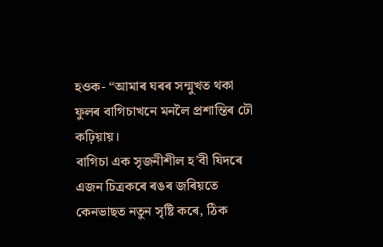হওক- “আমাৰ ঘৰৰ সন্মুখত থকা ফুলৰ বাগিচাখনে মনলৈ প্ৰশান্তিৰ ঢৌ কঢ়িয়ায়।
বাগিচা এক সৃজনীশীল হ’বী যিদৰে এজন চিত্ৰকৰে ৰঙৰ জৰিয়তে কেনভাছত নতুন সৃষ্টি কৰে, ঠিক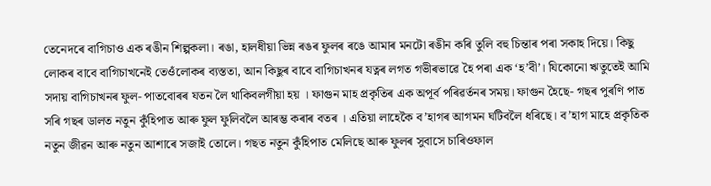তেনেদৰে বাগিচাও এক ৰঙীন শিল্পকলা। ৰঙা, হালধীয়া ভিন্ন ৰঙৰ ফুলৰ ৰঙে আমাৰ মনটো ৰঙীন কৰি তুলি বহু চিন্তাৰ পৰা সকাহ দিয়ে। কিছু লোকৰ বাবে বাগিচাখনেই তেওঁলোকৰ ব্যস্ততা, আন কিছুৰ বাবে বাগিচাখনৰ যত্নৰ লগত গভীৰভাৱে হৈ পৰা এক ‘হ’বী’। যিকোনো ঋতুতেই আমি সদায় বাগিচাখনৰ ফুল- পাতবোৰৰ যতন লৈ থাকিবলগীয়া হয় । ফাগুন মাহ প্ৰকৃতিৰ এক অপূৰ্ব পৰিৱৰ্তনৰ সময়। ফাগুন হৈছে- গছৰ পুৰণি পাত সৰি গছৰ ডালত নতুন কুঁহিপাত আৰু ফুল ফুলিবলৈ আৰম্ভ কৰাৰ বতৰ । এতিয়া লাহেকৈ ব’হাগৰ আগমন ঘটিবলৈ ধৰিছে। ব’হাগ মাহে প্ৰকৃতিক নতুন জীৱন আৰু নতুন আশাৰে সজাই তোলে। গছত নতুন কুঁহিপাত মেলিছে আৰু ফুলৰ সুবাসে চাৰিওফাল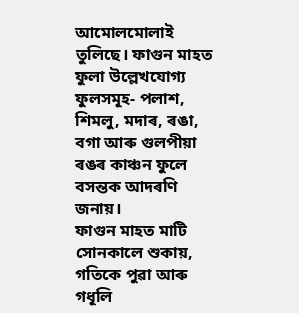আমোলমোলাই তুলিছে। ফাগুন মাহত ফুলা উল্লেখযোগ্য ফুলসমূহ- পলাশ, শিমলু, মদাৰ, ৰঙা, বগা আৰু গুলপীয়া ৰঙৰ কাঞ্চন ফুলে বসন্তক আদৰণি জনায়।
ফাগুন মাহত মাটি সোনকালে শুকায়, গতিকে পুৱা আৰু গধূলি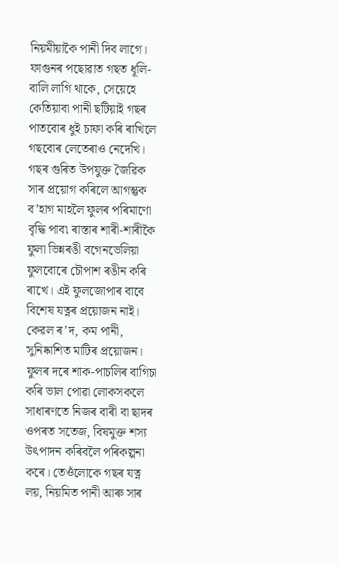নিয়মীয়াকৈ পানী দিব লাগে। ফাগুনৰ পছোৱাত গছত ধূলি-বালি লাগি থাকে, সেয়েহে কেতিয়াবা পানী ছটিয়াই গছৰ পাতবোৰ ধুই চাফা কৰি ৰাখিলে গছবোৰ লেতেৰাও নেদেখি। গছৰ গুৰিত উপযুক্ত জৈৱিক সাৰ প্ৰয়োগ কৰিলে আগন্তুক ব’হাগ মাহলৈ ফুলৰ পৰিমাণো বৃদ্ধি পাব৷ ৰাস্তাৰ শাৰী-শাৰীকৈ ফুলা ভিন্নৰঙী বগেনভেলিয়া ফুলবোৰে চৌপাশ ৰঙীন কৰি ৰাখে। এই ফুলজোপাৰ বাবে বিশেষ যত্নৰ প্রয়োজন নাই। কেৱল ৰ’দ, কম পানী, সুনিষ্কাশিত মাটিৰ প্ৰয়োজন।
ফুলৰ দৰে শাক-পাচলিৰ বাগিচা কৰি ভাল পোৱা লোকসকলে সাধাৰণতে নিজৰ বাৰী বা ছাদৰ ওপৰত সতেজ, বিষমুক্ত শস্য উৎপাদন কৰিবলৈ পৰিকল্পনা কৰে। তেওঁলোকে গছৰ যত্ন লয়, নিয়মিত পানী আৰু সাৰ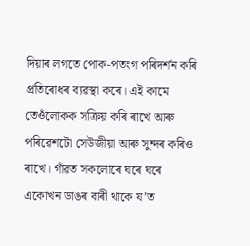দিয়াৰ লগতে পোক-পতংগ পৰিদৰ্শন কৰি প্ৰতিৰোধৰ ব্যৱস্থা কৰে। এই কামে তেওঁলোকক সক্ৰিয় কৰি ৰাখে আৰু পৰিৱেশটো সেউজীয়া আৰু সুন্দৰ কৰিও ৰাখে। গাঁৱত সকলোৰে ঘৰে ঘৰে একোখন ডাঙৰ বাৰী থাকে য’ত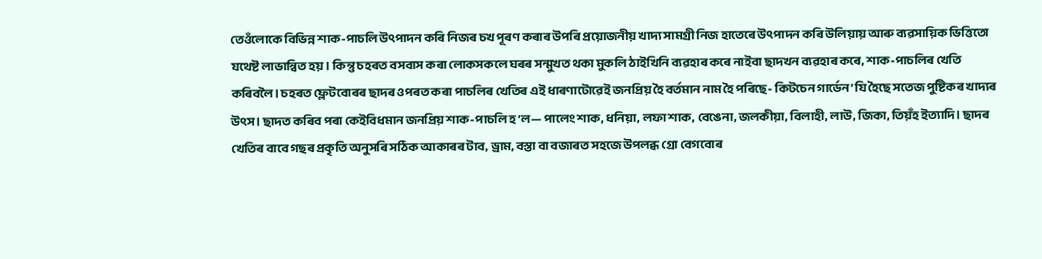তেওঁলোকে বিভিন্ন শাক-পাচলি উৎপাদন কৰি নিজৰ চখ পূৰণ কৰাৰ উপৰি প্ৰয়োজনীয় খাদ্য সামগ্রী নিজ হাতেৰে উৎপাদন কৰি উলিয়ায় আৰু ব্যৱসায়িক ভিত্তিতো যথেষ্ট লাভান্বিত হয়। কিন্তু চহৰত বসবাস কৰা লোকসকলে ঘৰৰ সন্মুখত থকা মুকলি ঠাইখিনি ব্যৱহাৰ কৰে নাইবা ছাদখন ব্যৱহাৰ কৰে, শাক-পাচলিৰ খেতি কৰিবলৈ। চহৰত ফ্লেটবোৰৰ ছাদৰ ওপৰত কৰা পাচলিৰ খেতিৰ এই ধাৰণাটোৱেই জনপ্ৰিয় হৈ বৰ্তমান নাম হৈ পৰিছে- কিটচেন গার্ডেন’ যি হৈছে সতেজ পুষ্টিকৰ খাদ্যৰ উৎস। ছাদত কৰিব পৰা কেইবিধমান জনপ্রিয় শাক-পাচলি হ’ল— পালেং শাক, ধনিয়া, লফা শাক, বেঙেনা, জলকীয়া, বিলাহী, লাউ, জিকা, তিয়ঁহ ইত্যাদি। ছাদৰ খেতিৰ বাবে গছৰ প্ৰকৃতি অনুসৰি সঠিক আকাৰৰ টাব, ড্রাম, বস্তা বা বজাৰত সহজে উপলব্ধ গ্রো বেগবোৰ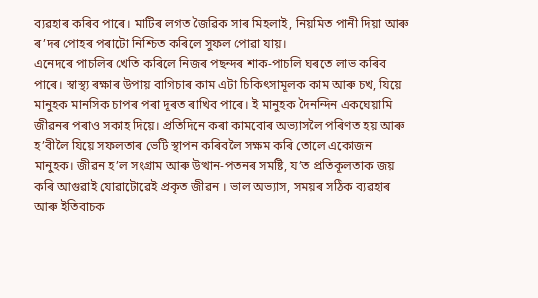ব্যৱহাৰ কৰিব পাৰে। মাটিৰ লগত জৈৱিক সাৰ মিহলাই, নিয়মিত পানী দিয়া আৰু ৰ’দৰ পোহৰ পৰাটো নিশ্চিত কৰিলে সুফল পোৱা যায়।
এনেদৰে পাচলিৰ খেতি কৰিলে নিজৰ পছন্দৰ শাক-পাচলি ঘৰতে লাভ কৰিব পাৰে। স্বাস্থ্য ৰক্ষাৰ উপায় বাগিচাৰ কাম এটা চিকিৎসামূলক কাম আৰু চখ, যিয়ে মানুহক মানসিক চাপৰ পৰা দূৰত ৰাখিব পাৰে। ই মানুহক দৈনন্দিন একঘেয়ামি জীৱনৰ পৰাও সকাহ দিয়ে। প্রতিদিনে কৰা কামবোৰ অভ্যাসলৈ পৰিণত হয় আৰু হ’বীলৈ যিয়ে সফলতাৰ ভেটি স্থাপন কৰিবলৈ সক্ষম কৰি তোলে একোজন মানুহক। জীৱন হ’ল সংগ্ৰাম আৰু উত্থান-পতনৰ সমষ্টি, য’ত প্রতিকূলতাক জয় কৰি আগুৱাই যোৱাটোৱেই প্ৰকৃত জীৱন । ভাল অভ্যাস, সময়ৰ সঠিক ব্যৱহাৰ আৰু ইতিবাচক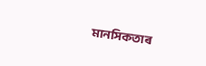মানসিকতাৰ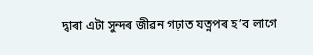দ্বাৰা এটা সুন্দৰ জীৱন গঢ়াত যত্নপৰ হ’ব লাগে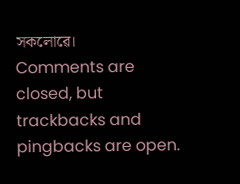সকলোৱে।
Comments are closed, but trackbacks and pingbacks are open.